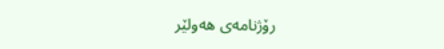رۆژنامەی ھەولێر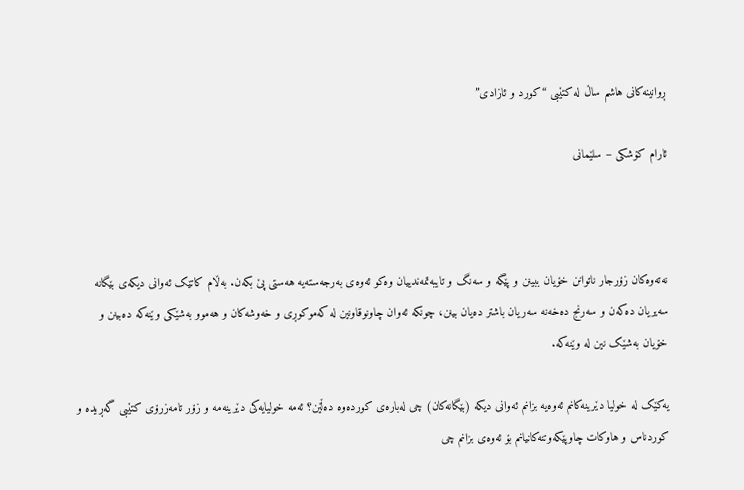ڕوانینەکانی هاشم ساڵ لە کتێبی “کورد و ئازادی”

ئارام كۆشكی – سلێمانی



نەتەوەکان زۆرجار ناتوانن خۆیان ببینن و پێگە و سەنگ و تایبەتمەندییان وەکو ئەوەی بەرجەستەیە هەستی پێ بکەن. بەڵام کاتێک ئەوانی دیکەی بێگانە سەیریان دەکەن و سەرنج دەخەنە سەریان باشتر دەیان بینن، چونکە ئەوان چاونوقاونین لە کەموکوڕی و خەوشەکان و هەموو بەشێکی وێنەکە دەبینن و خۆیان بەشێک نین لە وێنەکە.

یەکێک لە خولیا دێرینەکانم ئەوەیە بزانم ئەوانی دیکە (بێگانەکان) چی لەبارەی کوردەوە دەڵێن؟ ئەمە خولیایەکی دێرینەمە و زۆر تامەزرۆی کتێبی گەڕیدە و کوردناس و هاوکات چاوپێکەوتنەکانیانم بۆ ئەوەی بزانم چی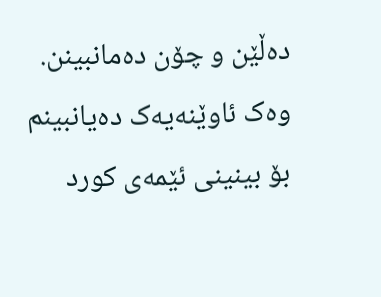دەڵێن و چۆن دەمانبینن. وەک ئاوێنەیەک دەیانبینم بۆ بینینی ئێمەی کورد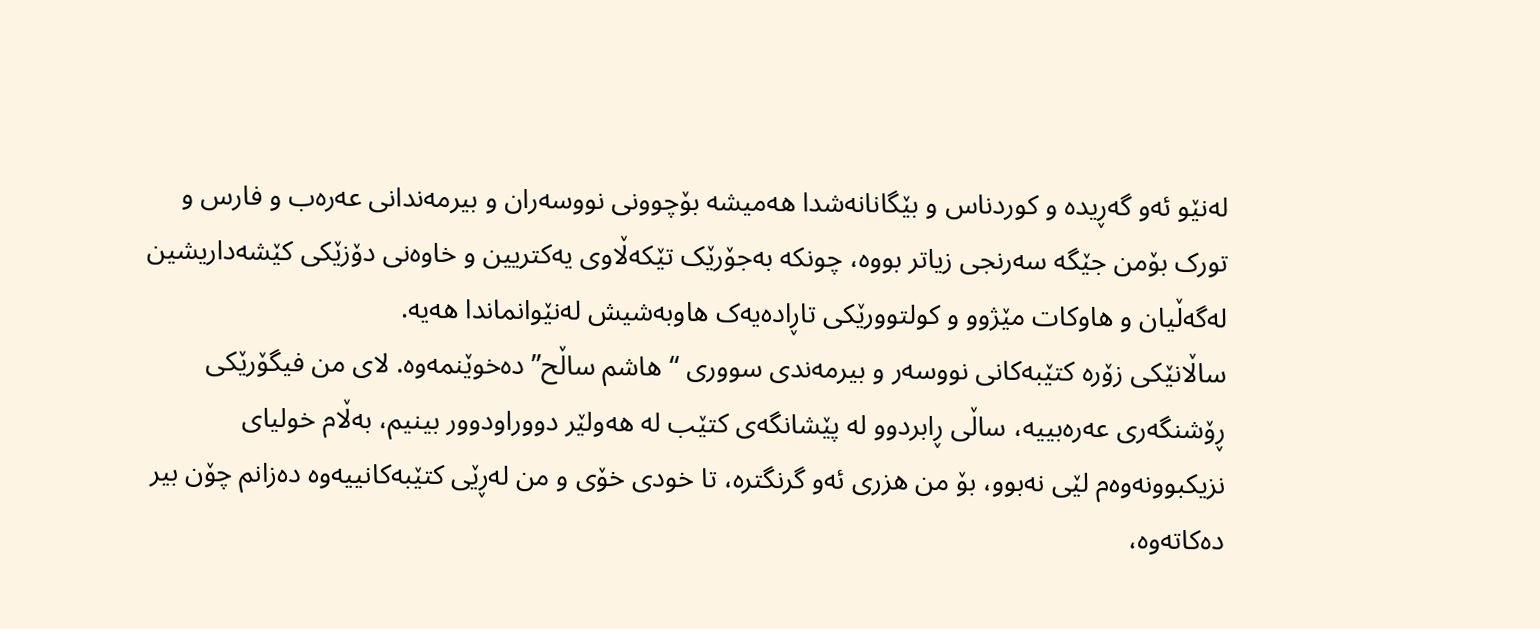لەنێو ئەو گەڕیدە و کوردناس و بێگانانەشدا هەمیشە بۆچوونی نووسەران و بیرمەندانی عەرەب و فارس و تورک بۆمن جێگە سەرنجی زیاتر بووە، چونکە بەجۆرێک تێکەڵاوی یەکتریین و خاوەنی دۆزێکی کێشەداریشین لەگەڵیان و هاوکات مێژوو و کولتوورێکی تاڕادەیەک هاوبەشیش لەنێوانماندا هەیە.
ساڵانێکی زۆرە کتێبەکانی نووسەر و بیرمەندی سووری “هاشم ساڵح” دەخوێنمەوە. لای من فیگۆرێکی ڕۆشنگەری عەرەبییە، ساڵی ڕابردوو لە پێشانگەی کتێب لە هەولێر دووراودوور بینیم، بەڵام خولیای نزیکبوونەوەم لێی نەبوو، بۆ من هزری ئەو گرنگترە، تا خودی خۆی و من لەڕێی کتێبەکانییەوە دەزانم چۆن بیر دەکاتەوە،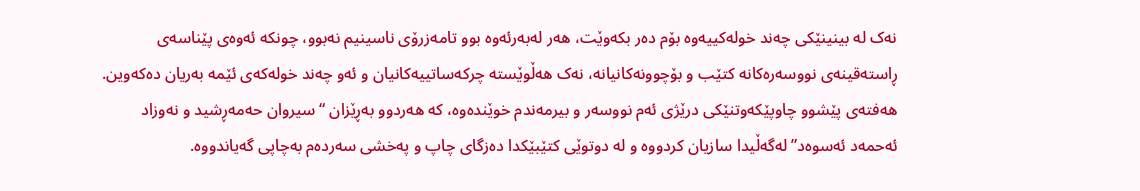نەک لە بینینێکی چەند خولەکییەوە بۆم دەر بکەوێت، هەر لەبەرئەوە بوو تامەزرۆی ناسینیم نەبوو، چونکە ئەوەی پێناسەی ڕاستەقینەی نووسەرەکانە کتێب و بۆچوونەکانیانە، نەک هەڵوێستە چرکەساتییەکانیان و ئەو چەند خولەکەی ئێمە بەریان دەکەوین.
هەفتەی پێشوو چاوپێکەوتنێکی درێژی ئەم نووسەر و بیرمەندم خوێندەوە، کە هەردوو بەڕێزان “سیروان حەمەڕشید و نەوزاد ئەحمەد ئەسوەد” لەگەڵیدا سازیان کردووە و لە دوتوێی کتێبێکدا دەزگای چاپ و پەخشی سەردەم بەچاپی گەیاندووە.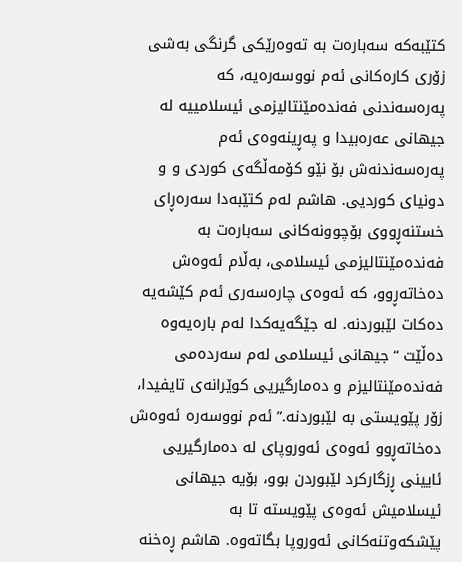کتێبەکە سەبارەت بە تەوەرێکی گرنگی بەشی زۆری کارەکانی ئەم نووسەرەیە، کە پەرەسەندنی فەندەمێنتالیزمی ئیسلامییە لە جیهانی عەرەبیدا و پەڕینەوەی ئەم پەرەسەندنەش بۆ نێو کۆمەڵگەی کوردی و و دونیای کوردیی. هاشم لەم کتێبەدا سەرەڕای خستنەڕووی بۆچوونەکانی سەبارەت بە فەندەمێنتالیزمی ئیسلامی، بەڵام ئەوەش دەخاتەڕوو، کە ئەوەی چارەسەری ئەم کێشەیە دەکات لێبوردنە. لە جێگەیەکدا لەم بارەیەوە دەڵێت “جیهانی ئیسلامی لەم سەردەمی فەندەمێنتالیزم و دەمارگیریی کوێرانەی تایفیدا، زۆر پێویستی بە لێبوردنە.” ئەم نووسەرە ئەوەش دەخاتەڕوو ئەوەی ئەوروپای لە دەمارگیریی ئایینی ڕزگارکرد لێبوردن بوو، بۆیە جیهانی ئیسلامیش ئەوەی پێویستە تا بە پێشکەوتنەکانی ئەوروپا بگاتەوە. هاشم ڕەخنە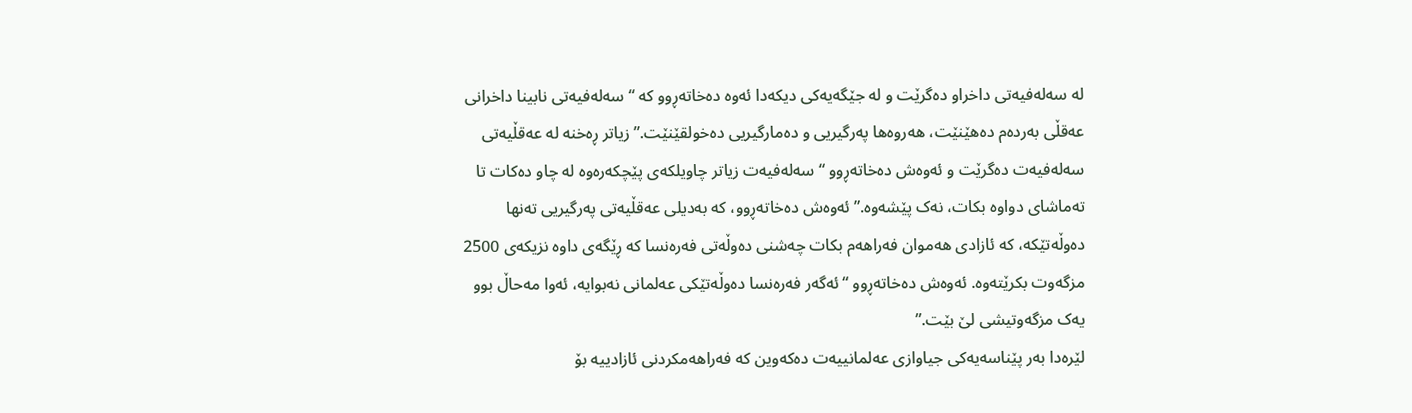لە سەلەفیەتی داخراو دەگرێت و لە جێگەیەکی دیکەدا ئەوە دەخاتەڕوو کە “سەلەفیەتی نابینا داخرانی عەقڵی بەردەم دەهێنێت، هەروەها پەرگیریی و دەمارگیریی دەخولقێنێت.” زیاتر ڕەخنە لە عەقڵیەتی سەلەفیەت دەگرێت و ئەوەش دەخاتەڕوو “سەلەفیەت زیاتر چاویلکەی پێچکەرەوە لە چاو دەکات تا تەماشای دواوە بکات، نەک پێشەوە.” ئەوەش دەخاتەڕوو، کە بەدیلی عەقڵیەتی پەرگیریی تەنها دەوڵەتێکە، کە ئازادی هەموان فەراهەم بکات چەشنی دەوڵەتی فەرەنسا کە ڕێگەی داوە نزیکەی 2500 مزگەوت بکرێتەوە. ئەوەش دەخاتەڕوو “ئەگەر فەرەنسا دەوڵەتێکی عەلمانی نەبوایە، ئەوا مەحاڵ بوو یەک مزگەوتیشی لێ بێت.”
لێرەدا بەر پێناسەیەکی جیاوازی عەلمانییەت دەکەوین کە فەراهەمکردنی ئازادییە بۆ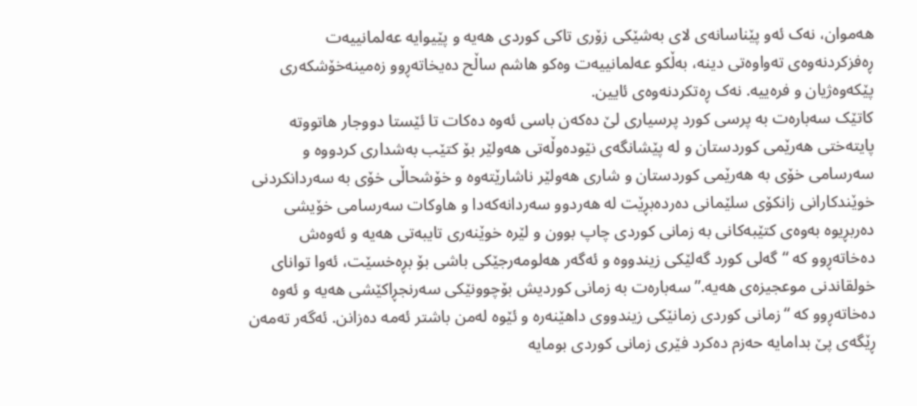هەموان، نەک ئەو پێناسانەی لای بەشێکی زۆری تاکی کوردی هەیە و پێیوایە عەلمانییەت ڕەفزکردنەوەی تەواوەتی دینە، بەڵکو عەلمانییەت وەکو هاشم ساڵح دەیخاتەڕوو زەمینەخۆشکەری پێکەوەژیان و فرەییە. نەک ڕەتکردنەوەی ئایین.
کاتێک سەبارەت بە پرسی کورد پرسیاری لێ دەکەن باسی ئەوە دەکات تا ئێستا دووجار هاتووتە پایتەختی هەرێمی کوردستان و لە پێشانگەی نێودەوڵەتی هەولێر بۆ کتێب بەشداری کردووە و سەرسامی خۆی بە هەرێمی کوردستان و شاری هەولێر ناشارێتەوە و خۆشحاڵی خۆی بە سەردانکردنی خوێندکارانی زانکۆی سلێمانی دەردەبڕێت لە هەردوو سەردانەکەدا و هاوکات سەرسامی خۆیشی دەربڕیوە بەوەی کتێبەکانی بە زمانی کوردی چاپ بوون و لێرە خوێنەری تایبەتی هەیە و ئەوەش دەخاتەڕوو کە “گەلی کورد گەلێکی زیندووە و ئەگەر هەلومەرجێکی باشی بۆ بڕەخسێت، ئەوا توانای خولقاندنی موعجیزەی هەیە.” سەبارەت بە زمانی کوردیش بۆچوونێکی سەرنجڕاکێشی هەیە و ئەوە دەخاتەڕوو کە “زمانی کوردی زمانێکی زیندووی داهێنەرە و ئێوە لەمن باشتر ئەمە دەزانن. ئەگەر تەمەن ڕێگەی پێ بدامایە حەزم دەکرد فێری زمانی کوردی بومایە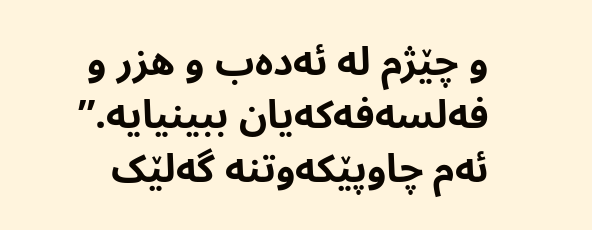و چێژم لە ئەدەب و هزر و فەلسەفەکەیان ببینیایە.”
ئەم چاوپێکەوتنە گەلێک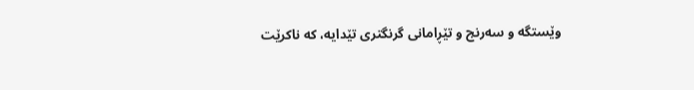وێستگە و سەرنج و تێڕامانی گرنگتری تێدایە، کە ناکرێت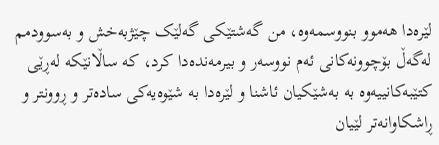لێرەدا هەموو بنووسمەوە، من گەشتێکی گەلێک چێژبەخش و بەسوودمم لەگەڵ بۆچوونەکانی ئەم نووسەر و بیرمەندەدا کرد، کە ساڵانێکە لەڕێی کتێبەکانییەوە بە بەشێکیان ئاشنا و لێرەدا بە شێوەیەکی سادەتر و ڕوونتر و ڕاشکاوانەتر لێیان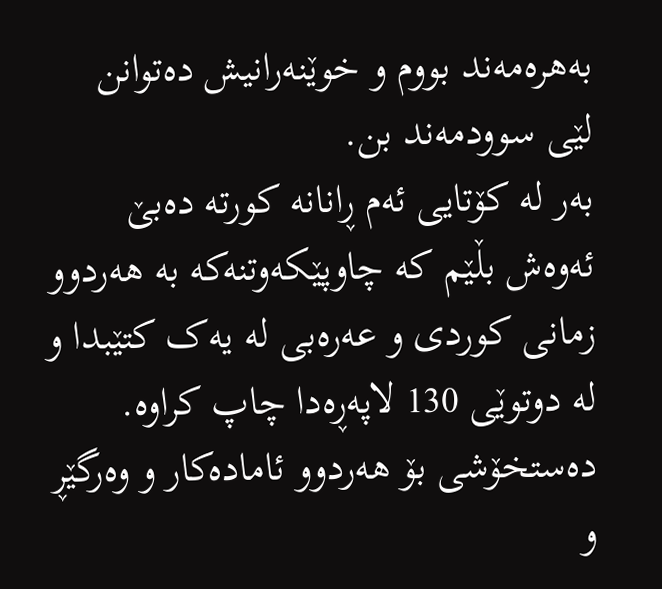بەهرەمەند بووم و خوێنەرانیش دەتوانن لێی سوودمەند بن.
بەر لە کۆتایی ئەم ڕانانە کورتە دەبێ ئەوەش بڵێم کە چاوپێکەوتنەکە بە هەردوو زمانی کوردی و عەرەبی لە یەک کتێبدا و لە دوتوێی 130 لاپەڕەدا چاپ کراوە. دەستخۆشی بۆ هەردوو ئامادەکار و وەرگێڕ و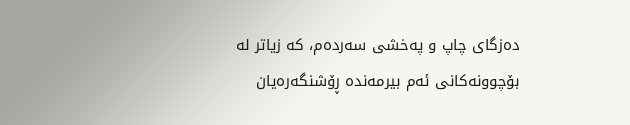دەزگای چاپ و پەخشی سەردەم، کە زیاتر لە بۆچوونەکانی ئەم بیرمەندە ڕۆشنگەرەیان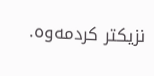نزیکتر کردمەوە.